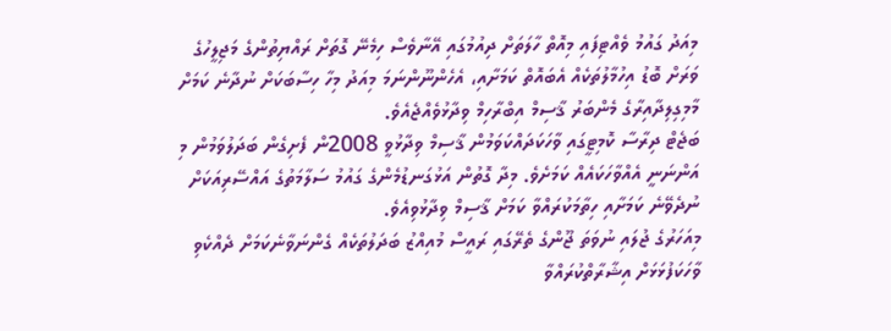މިއަދު ގައުމު ވެއްޓިފައި މިއޮތް ހާލަތަށް ދިއުމުގައި އޭނާވެސް ހިމެނޭ ގޮތަށް ރައްޔިތުންގެ މަޖިލީހުގެ ވަރަށް ބޮޑު އިހުމާލުތަކެއް އެބައޮތް ކަމަށާއި، އެހެންނޫންނަމަ މިއަދު މިހާ ހިސާބަކަށް ނުދާނެ ކަމަށް މާމިގިލިދާއިރާގެ މެންބަރު ޤާސިމް އިބްރާހިމް ވިދާޅުވެއްޖެއެވެ.
ބަޖެޓް ދިރާސާ ކޮމިޓީގައި ވާހަކަދައްކަވަމުން ޤާސިމް ވިދާޅުވީ 2008ން ފެށިގެން ބަދަލުވަމުން މި އަންނަނީ އެއްވާހަކައެއް ކަމަށެވެ. މިދާ ގޮތުން އަޅުގަނޑުމެންގެ ގައުމު ސަލާމަތުގެ އައްސޭރިއަކަށް ނުދެވޭނެ ކަމަށާއި ހިތާމަކުރައްވާ ކަމަށް ޤާސިމް ވިދާޅުވިއެވެ.
މިއަހަރުގެ ޖުލައި ނުވަތަ ޖޫންގެ ތެރޭގައި ރައީސް މުއިއްޒު ބަދަލުތަކެއް ގެންނަވާނެކަމަށް ދެއްކެވި ވާހަކަފުޅަޅަށް އިޝާރާތްކުރައްވާ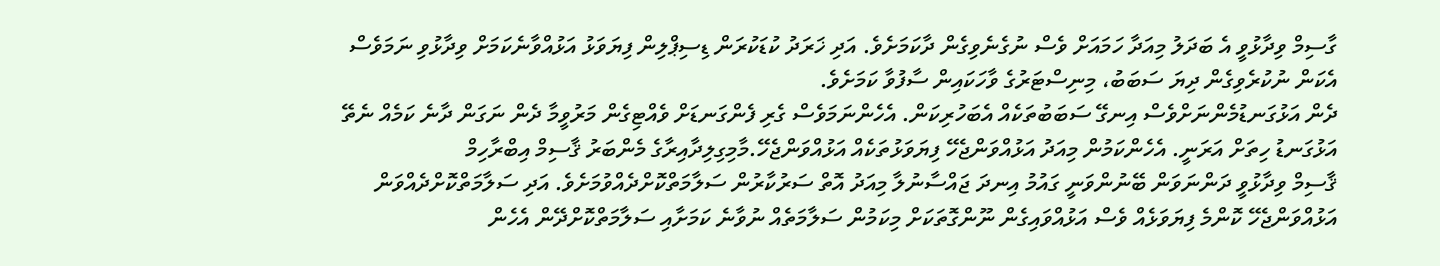ގާސިމް ވިދާޅުވީ އެ ބަދަލު މިއަދާ ހަމައަށް ވެސް ނުގެނެވިގެން ދާކަމަށެވެ. އަދި ޚަރަދު ކުޑަކުރަން ޑިސިޕްލިން ފިޔަވަޅު އަޅުއްވާނެކަމަށް ވިދާޅުވި ނަމަވެސް އެކަން ނުކުރެވިގެން ދިޔަ ސަބަބު، މިނިސްޓަރުގެ ވާހަކައިން ސާފުވާ ކަމަށެވެ.
ދެން އަޅުގަނޑުމެންނަށްވެސް އިނގޭ ސަބަބުތަކެއް އެބަހުރިކަން. އެހެންނަމަވެސް ގެރި ފެންގަނޑަށް ވެއްޓިގެން މަރުވީމާ ދެން ނަގަން ދާނެ ކަމެއް ނެތޭ އަޅުގަނޑު ހިތަށް އަރަނީ. އެހެންކަމުން މިއަދު އަޅުއްވަންޖެހޭ ފިޔަވަޅުތަކެއް އަޅުއްވަންޖެހޭ.މާމިގިލިދާއިރާގެ މެންބަރު ޤާސިމް އިބްރާހިމް
ޤާސިމް ވިދާޅުވީ ދަންނަވަން ބޭނުންވަނީ ގައުމު އިނދަ ޖައްސާނުލާ މިއަދު އޮތް ސަރުކާރުން ސަލާމަތްކޮށްދެއްވުމަށެވެ. އަދި ސަލާމަތްކޮށްދެއްވަން އަޅުއްވަންޖެހޭ ކޮންމެ ފިޔަވަޅެއް ވެސް އަޅުއްވައިގެން ނޫންގޮތަކަށް މިކަމުން ސަލާމަތެއް ނުވާނެ ކަމަށާއި ސަލާމަތްކޮށްދޭން އެހެން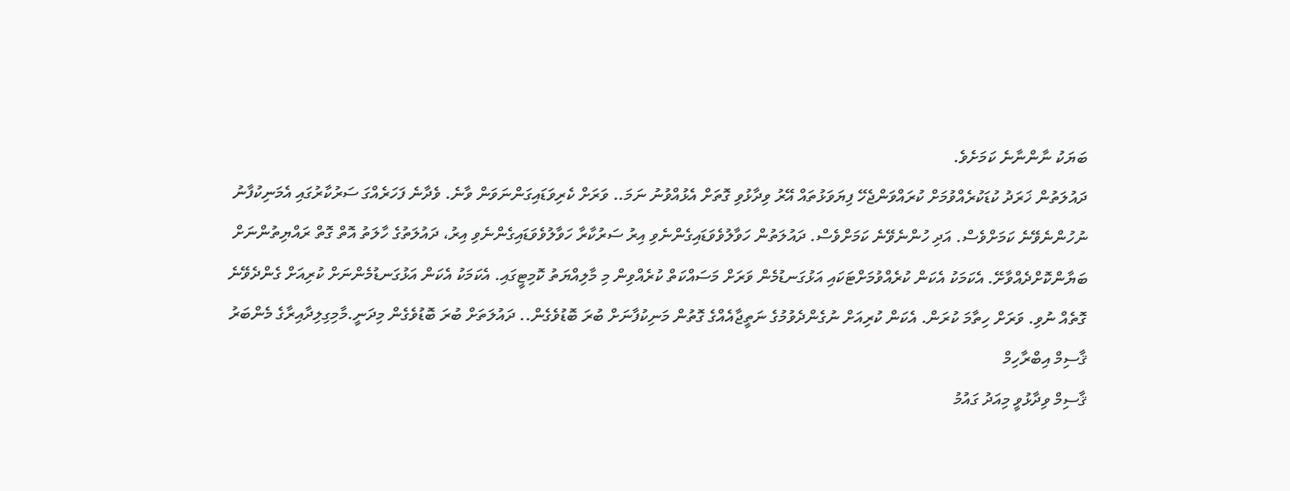ބަޔަކު ނާންނާނެ ކަމަށެވެ.
ދައުލަތުން ޚަރަދު ކުޑަކުރެއްވުމަށް ކުރައްވަންޖެހޭ ފިޔަވަޅުތައް އޭރު ވިދާޅުވި ގޮތަށް އެޅުއްވުނު ނަމަ.. ވަރަށް ކެރިވަޑައިގަންނަވަން ވާނެ. ވެދާނެ ފަހަރެއްގަ ސަރުކާރުގައި އެމަނިކުފާނު ނުހުންނެވޭނެ ކަމަށްވެސް. އަދި ހުންނެވޭނެ ކަމަށްވެސް. ދައުލަތުން ހަވާލުވެވަޑައިގެންނެވި އިރު ސަރުކާރާ ހަވާލުވެވަޑައިގެންނެވި އިރު، ދައުލަތުގެ ހާލަތު އޮތް ގޮތް ރައްޔިތުންނަށް ބަޔާންކޮށްދެއްވާށޭ. އެކަމަކު އެކަން ކުރެއްވުމަށްޓަކައި އަޅުގަނޑުމެން ވަރަށް މަސައްކަތް ކުރެއްވިން މި މާލިއްޔަތު ކޮމިޓީގައި. އެކަމަކު އެކަން އަޅުގަނޑުމެންނަށް ކުރިއަށް ގެންދެވޭނެ ގޮތެއް ނުވި. ވަރަށް ހިތާމަ ކުރަން. އެކަން ކުރިއަށް ނުގެންދެވުމުގެ ނަތީޖާއެއްގެ ގޮތުން މަނިކުފާނަށް ބުރަ ބޮޑުވެގެން.. ދައުލަތަށް ބުރަ ބޮޑުވެގެން މިދަނީ.މާމިގިލިދާއިރާގެ މެންބަރު ޤާސިމް އިބްރާހިމް
ޤާސިމް ވިދާޅުވީ މިއަދު ގައުމު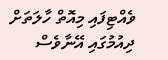ވެއްޓިފައި މިއޮތް ހާލަތަށް ދިއުމުގައި އޭނާވެސް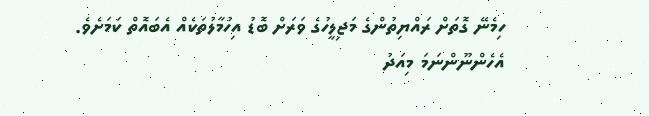ހިމެނޭ ގޮތަށް ރައްޔިތުންގެ މަޖިލީހުގެ ވަރަށް ބޮޑު އިހުމާލުތަކެއް އެބައޮތް ކަމަށެވެ. އެހެންނޫންނަމަ މިއަދު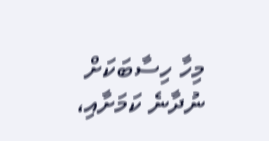މިހާ ހިސާބަކަށް ނުދާނެ ކަމަށާއި،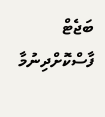ބަޖެޓް ފާސްކޮށްދިނުމާ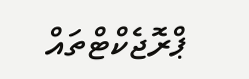ޕްރޮޖެކްޓްތައް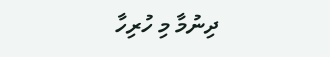ދިނުމާ މި ހުރިހާ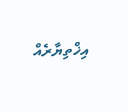އިޚްތިޔާރެއް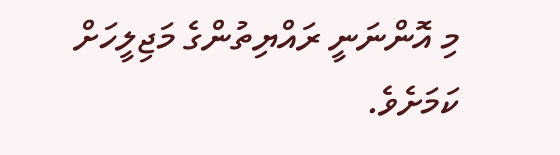މި އޮންނަނީ ރައްޔިތުންގެ މަޖިލީހަށް ކަމަށެވެ.